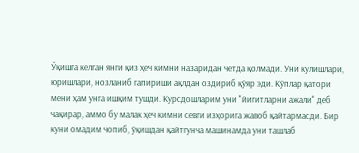Ўқишга келган янги қиз ҳеч кимни назаридан четда қолмади. Уни кулишлари, юришлари, нозланиб гапириши ақлдан оздириб қўяр эди. Кўплар қатори мени ҳам унга ишқим тушди. Курсдошларим уни "йигитларни ажали" деб чақирар, aммо бу малак ҳеч кимни севги изҳорига жавоб қайтармаcди. Бир куни омадим чопиб, ўқишдан қайтгунча машинамда уни ташлаб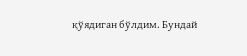қўядиган бўлдим. Бундай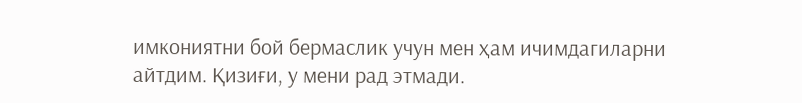имкониятни бой бермаслик учун мен ҳам ичимдагиларни айтдим. Қизиғи, у мени рад этмади.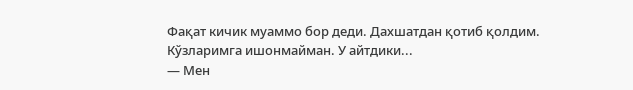Фақат кичик муаммо бор деди. Дахшатдан қотиб қолдим. Кўзларимга ишонмайман. У айтдики...
— Мен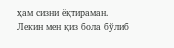ҳам сизни ёқтираман. Лекин мен қиз бола бўлиб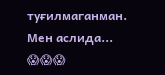туғилмаганман. Мен аслида...
😱😱😱